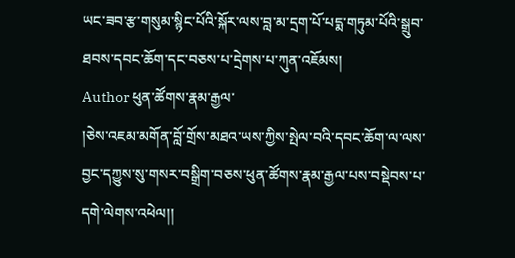ཡང་ཟབ་རྩ་གསུམ་སྙིང་པོའི་སྐོར་ལས་བླ་མ་དྲག་པོ་པདྨ་གཏུམ་པོའི་སྒྲུབ་ཐབས་དབང་ཆོག་དང་བཅས་པ་དྲེགས་པ་ཀུན་འཇོམས།
Author ཕུན་ཚོགས་རྣམ་རྒྱལ་
།ཅེས་འཇམ་མགོན་བློ་གྲོས་མཐའ་ཡས་ཀྱིས་སྤེལ་བའི་དབང་ཆོག་ལ་ལས་བྱང་དཀྱུས་སུ་གསར་བསྒྲིག་བཅས་ཕུན་ཚོགས་རྣམ་རྒྱལ་པས་བསྡེབས་པ་དགེ་ལེགས་འཕེལ།།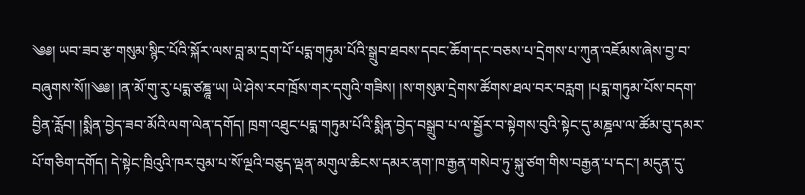༄༅། ཡབ་ཟབ་རྩ་གསུམ་སྙིང་པོའི་སྐོར་ལས་བླ་མ་དྲག་པོ་པདྨ་གཏུམ་པོའི་སྒྲུབ་ཐབས་དབང་ཆོག་དང་བཅས་པ་དྲེགས་པ་ཀུན་འཇོམས་ཞེས་བྱ་བ་བཞུགས་སོ།།༄༅། །ན་མོ་གུ་རུ་པདྨ་ཙཎྜཱ་ཡ། ཡེ་ཤེས་རབ་ཁྲོས་གར་དགུའི་གཟིས། །ས་གསུམ་དྲེགས་ཚོགས་ཐལ་བར་བརླག །པདྨ་གཏུམ་པོས་བདག་བྱིན་རློབ། །སྨིན་བྱེད་ཟབ་མོའི་ལག་ལེན་དགོད། ཁྲག་འཐུང་པདྨ་གཏུམ་པོའི་སྨིན་བྱེད་བསྒྲུབ་པ་ལ་སྦྱོར་བ་སྟེགས་བུའི་སྟེང་དུ་མཎྜལ་ལ་ཚོམ་བུ་དམར་པོ་གཅིག་དགོད། དེ་སྟེང་ཁྲིའུའི་ཁར་བུམ་པ་སོ་ལྔའི་བཅུད་ལྡན་མགུལ་ཆིངས་དམར་ནག་ཁ་རྒྱན་གསེབ་ཏུ་སྐུ་ཙག་གིས་བརྒྱན་པ་དང་། མདུན་དུ་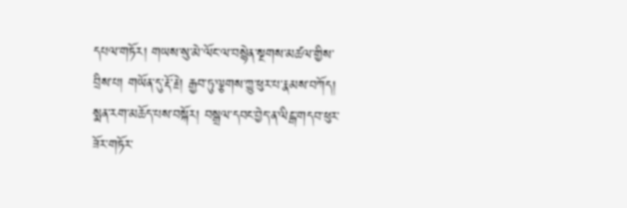དཔལ་གཏོར། གཡས་སུ་མེ་ལོང་ལ་བསྙེན་སྔགས་མཚལ་གྱིས་བྲིས་པ། གཡོན་དུ་རྡོ་རྗེ། རྒྱབ་ཏུ་ལྕགས་ཀྱུ་ཕུར་པ་རྣམས་བཀོད། སྨན་རག་མཆོད་པས་བསྐོར། བསྒྲལ་དབང་བྱེད་ན་ལིངྒ་གདབ་ཕུར་ཟོར་གཏོར་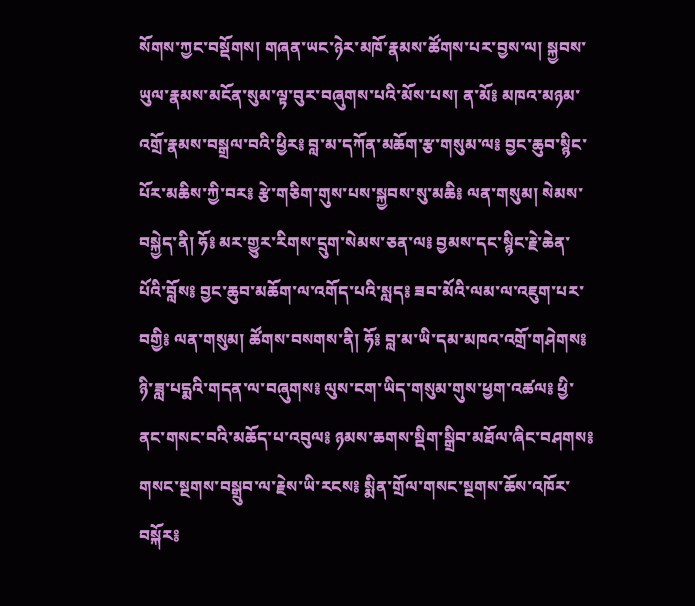སོགས་ཀྱང་བསྡོགས། གཞན་ཡང་ཉེར་མཁོ་རྣམས་ཚོགས་པར་བྱས་ལ། སྐྱབས་ཡུལ་རྣམས་མངོན་སུམ་ལྟ་བུར་བཞུགས་པའི་མོས་པས། ན་མོ༔ མཁའ་མཉམ་འགྲོ་རྣམས་བསྒྲལ་བའི་ཕྱིར༔ བླ་མ་དཀོན་མཆོག་རྩ་གསུམ་ལ༔ བྱང་ཆུབ་སྙིང་པོར་མཆིས་ཀྱི་བར༔ རྩེ་གཅིག་གུས་པས་སྐྱབས་སུ་མཆི༔ ལན་གསུམ། སེམས་བསྐྱེད་ནི། ཧོ༔ མར་གྱུར་རིགས་དྲུག་སེམས་ཅན་ལ༔ བྱམས་དང་སྙིང་རྗེ་ཆེན་པོའི་བློས༔ བྱང་ཆུབ་མཆོག་ལ་འགོད་པའི་སླད༔ ཟབ་མོའི་ལམ་ལ་འཇུག་པར་བགྱི༔ ལན་གསུམ། ཚོགས་བསགས་ནི། ཧོ༔ བླ་མ་ཡི་དམ་མཁའ་འགྲོ་གཤེགས༔ ཉི་ཟླ་པདྨའི་གདན་ལ་བཞུགས༔ ལུས་ངག་ཡིད་གསུམ་གུས་ཕྱག་འཚལ༔ ཕྱི་ནང་གསང་བའི་མཆོད་པ་འབུལ༔ ཉམས་ཆགས་སྡིག་སྒྲིབ་མཐོལ་ཞིང་བཤགས༔ གསང་སྔགས་བསྒྲུབ་ལ་རྗེས་ཡི་རངས༔ སྨིན་གྲོལ་གསང་སྔགས་ཆོས་འཁོར་བསྐོར༔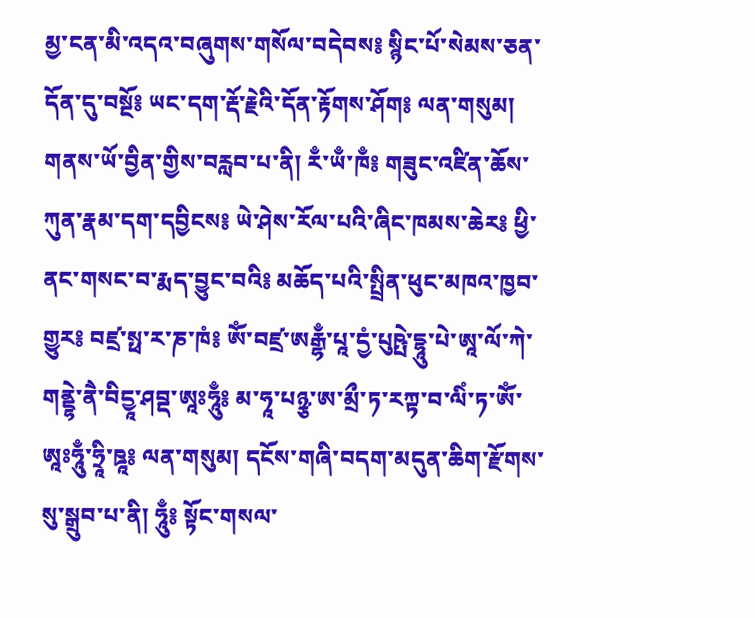མྱ་ངན་མི་འདའ་བཞུགས་གསོལ་བདེབས༔ སྙིང་པོ་སེམས་ཅན་དོན་དུ་བསྔོ༔ ཡང་དག་རྡོ་རྗེའི་དོན་རྟོགས་ཤོག༔ ལན་གསུམ། གནས་ཡོ་བྱིན་གྱིས་བརླབ་པ་ནི། རྃ་ཡྃ་ཁྃ༔ གཟུང་འཛིན་ཆོས་ཀུན་རྣམ་དག་དབྱིངས༔ ཡེ་ཤེས་རོལ་པའི་ཞིང་ཁམས་ཆེར༔ ཕྱི་ནང་གསང་བ་རྨད་བྱུང་བའི༔ མཆོད་པའི་སྤྲིན་ཕུང་མཁའ་ཁྱབ་གྱུར༔ བཛྲ་སྥ་ར་ཎ་ཁཾ༔ ཨོཾ་བཛྲ་ཨརྒྷྃ་པཱ་དྱཾ་པུཥྤེ་དྷཱུ་པེ་ཨཱ་ལོ་ཀེ་གནྡྷེ་ནཻ་བིདྱཱ་ཤབྡ་ཨཱཿཧཱུྃ༔ མ་ཧཱ་པཉྩ་ཨ་མྲྀ་ཏ་རཀྟ་བ་ལིཾ་ཏ་ཨོཾ་ཨཱཿཧཱུྃ་ཧྲཱི་ཋཱ༔ ལན་གསུམ། དངོས་གཞི་བདག་མདུན་ཆིག་རྫོགས་སུ་སྒྲུབ་པ་ནི། ཧཱུྃ༔ སྟོང་གསལ་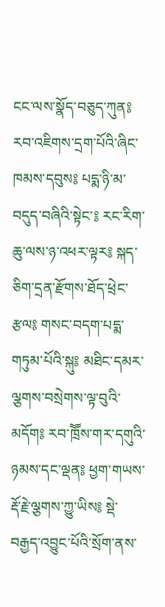ངང་ལས་སྣོད་བཅུད་ཀུན༔ རབ་འཇིགས་དྲག་པོའི་ཞིང་ཁམས་དབུས༔ པདྨ་ཉི་མ་བདུད་བཞིའི་སྟེང་༔ རང་རིག་ཆུ་ལས་ཉ་འཕར་ལྟར༔ སྐད་ཅིག་དྲན་རྫོགས་ཐོད་ཕྲེང་རྩལ༔ གསང་བདག་པདྨ་གཏུམ་པོའི་སྐུ༔ མཐིང་དམར་ལྕགས་བསྲེགས་ལྟ་བུའི་མདོག༔ རབ་ཁྲཽས་གར་དགུའི་ཉམས་དང་ལྡན༔ ཕྱག་གཡས་རྡོ་རྗེ་ལྕགས་ཀྱུ་ཡིས༔ སྡེ་བརྒྱད་འབྱུང་པོའི་སྲོག་ནས་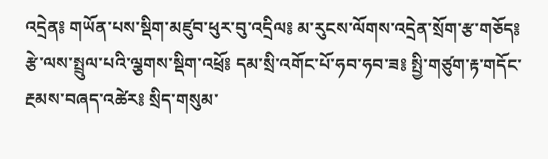འདྲེན༔ གཡོན་པས་སྡིག་མཛུབ་ཕུར་བུ་འདྲིལ༔ མ་རུངས་ལོགས་འདྲེན་སྲོག་རྩ་གཅོད༔ རྩེ་ལས་སྤྲུལ་པའི་ལྕགས་སྡིག་འཕྲོ༔ དམ་སྲི་འགོང་པོ་ཧབ་ཧབ་ཟ༔ སྤྱི་གཙུག་རྟ་གདོང་རྔམས་བཞད་འཚེར༔ སྲིད་གསུམ་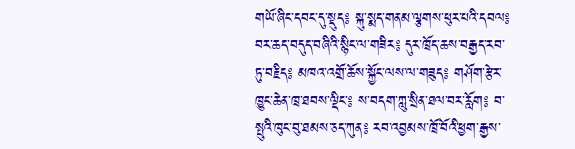གཡོ་ཞིང་དབང་དུ་སྡུད༔ སྐུ་སྨད་གནམ་ལྕགས་ཕུར་པའི་དབལ༔ བར་ཆད་བདུད་བཞིའི་སྙིང་ལ་གཟིར༔ དུར་ཁྲོད་ཆས་བརྒྱད་རབ་ཏུ་བརྗིད༔ མཁའ་འགྲོ་ཆོས་སྐྱོང་ལས་ལ་གཟུད༔ གཤོག་རྩེར་ཁྱུང་ཆེན་ཁྲ་ཐབས་ལྡིང་༔ ས་བདག་ཀླུ་སྲིན་ཐལ་བར་རློག༔ བ་སྤུའི་ཁུང་བུ་ཐམས་ཅད་ཀུན༔ རབ་འབྱམས་ཁྲོ་བོའི་ཕྱག་རྒྱས་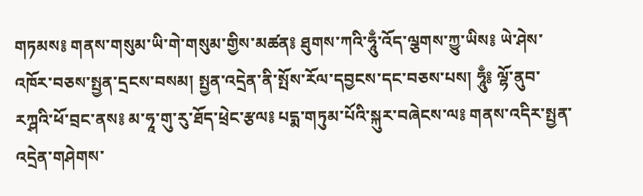གཏམས༔ གནས་གསུམ་ཡི་གེ་གསུམ་གྱིས་མཚན༔ ཐུགས་ཀའི་ཧཱུྃ་འོད་ལྕགས་ཀྱུ་ཡིས༔ ཡེ་ཤེས་འཁོར་བཅས་སྤྱན་དྲངས་བསམ། སྤྱན་འདྲེན་ནི་སྤོས་རོལ་དབྱངས་དང་བཅས་པས། ཧཱུྃ༔ ལྷོ་ནུབ་རཀྴའི་ཕོ་བྲང་ནས༔ མ་ཧཱ་གུ་རུ་ཐོད་ཕྲེང་རྩལ༔ པདྨ་གཏུམ་པོའི་སྐུར་བཞེངས་ལ༔ གནས་འདིར་སྤྱན་འདྲེན་གཤེགས་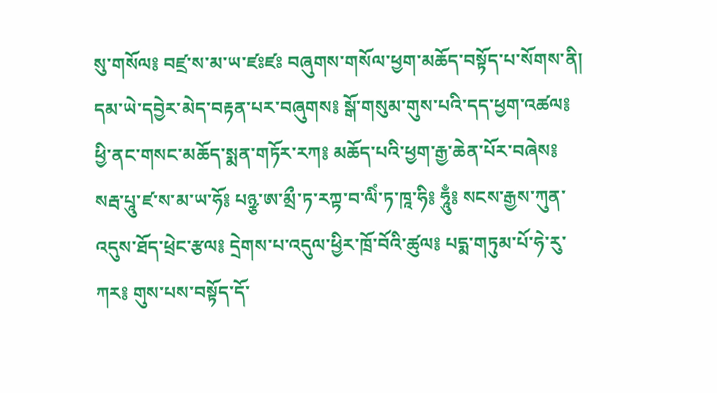སུ་གསོལ༔ བཛྲ་ས་མ་ཡ་ཛཿཛཿ བཞུགས་གསོལ་ཕྱག་མཆོད་བསྟོད་པ་སོགས་ནི། དམ་ཡེ་དབྱེར་མེད་བརྟན་པར་བཞུགས༔ སྒོ་གསུམ་གུས་པའི་དད་ཕྱག་འཚལ༔ ཕྱི་ནང་གསང་མཆོད་སྨན་གཏོར་རཀ༔ མཆོད་པའི་ཕྱག་རྒྱ་ཆེན་པོར་བཞེས༔ སརྦ་པཱུ་ཛ་ས་མ་ཡ་ཧོ༔ པཉྩ་ཨ་མྲྀ་ཏ་རཀྟ་བ་ལིཾ་ཏ་ཁཱ་ཧི༔ ཧཱུྃ༔ སངས་རྒྱས་ཀུན་འདུས་ཐོད་ཕྲེང་རྩལ༔ དྲེགས་པ་འདུལ་ཕྱིར་ཁྲོ་བོའི་ཚུལ༔ པདྨ་གཏུམ་པོ་ཧེ་རུ་ཀར༔ གུས་པས་བསྟོད་དོ་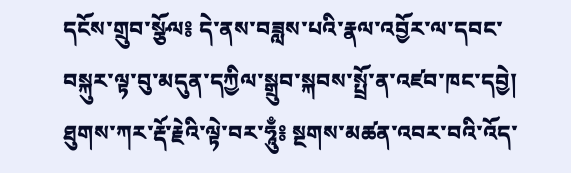དངོས་གྲུབ་སྩོལ༔ དེ་ནས་བཟླས་པའི་རྣལ་འབྱོར་ལ་དབང་བསྐུར་ལྟ་བུ་མདུན་དཀྱིལ་སྒྲུབ་སྐབས་སྤྲོ་ན་འཛབ་ཁང་དབྱེ། ཐུགས་ཀར་རྡོ་རྗེའི་ལྟེ་བར་ཧཱུྃ༔ སྔགས་མཚན་འབར་བའི་འོད་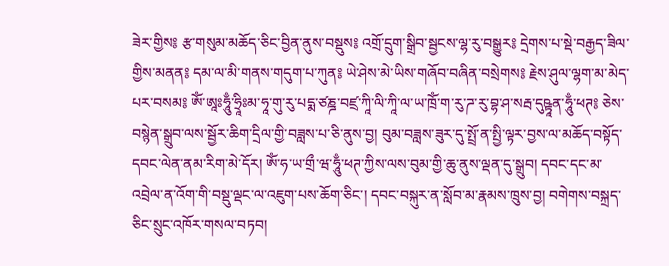ཟེར་གྱིས༔ རྩ་གསུམ་མཆོད་ཅིང་བྱིན་ནུས་བསྡུས༔ འགྲོ་དྲུག་སྒྲིབ་སྦྱངས་ལྷ་རུ་བསྒྱུར༔ དྲེགས་པ་སྡེ་བརྒྱད་ཟིལ་གྱིས་མནན༔ དམ་ལ་མི་གནས་གདུག་པ་ཀུན༔ ཡེ་ཤེས་མེ་ཡིས་གཞོབ་བཞིན་བསྲེགས༔ རྗེས་ཤུལ་ལྷག་མ་མེད་པར་བསམ༔ ཨོཾ་ཨཱཿཧཱུྃ་ཧྲཱིཿམ་ཧཱ་གུ་རུ་པདྨ་ཙཎྜ་བཛྲ་ཀཱི་ལི་ཀཱི་ལ་ཡ་ཁྲོཾ་ག་རུ་ཌ་རུ་བྷ་ཤ་སརྦ་དུཥྟཱན་ཧཱུྃ་ཕཊ༔ ཅེས་བསྙེན་སྒྲུབ་ལས་སྦྱོར་ཆིག་དྲིལ་གྱི་བཟླས་པ་ཅི་ནུས་བྱ། བུམ་བཟླས་ཟུར་དུ་སྤྲོ་ན་སྤྱི་ལྟར་བྱས་ལ་མཆོད་བསྟོད་དབང་ལེན་ནམ་རིག་མེ་དོར། ཨོཾ་ཧ་ཡ་གྲྀ་ཝ་ཧཱུྃ་ཕཊ་ཀྱིས་ལས་བུམ་གྱི་ཆུ་ནུས་ལྡན་དུ་སྒྲུབ། དབང་དང་མ་འབྲེལ་ན་འོག་གི་བསྡུ་ལྡང་ལ་འཇུག་པས་ཆོག་ཅིང་། དབང་བསྐུར་ན་སློབ་མ་རྣམས་ཁྲུས་བྱ། བགེགས་བསྐྲད་ཅིང་སྲུང་འཁོར་གསལ་བཏབ།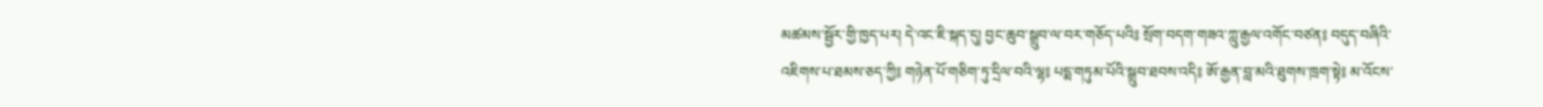མཚམས་སྦྱོར་གྱི་ཁྱད་པར། དེ་འང་ཇི་སྐད་དུ། བྱང་ཆུབ་སྒྲུབ་ལ་བར་གཅོད་པའི༔ སྲོག་བདག་གཟའ་ཀླུ་རྒྱལ་འགོང་བཙན༔ བདུད་བཞིའི་འཇིགས་པ་ཐམས་ཅད་ཀྱི༔ གཉེན་པོ་གཅིག་ཏུ་དྲིལ་བའི་ལྷ༔ པདྨ་གཏུམ་པོའི་སྒྲུབ་ཐབས་འདི༔ ཨོ་རྒྱན་བླ་མའི་ཐུགས་ཁྲག་སྟེ༔ མ་འོངས་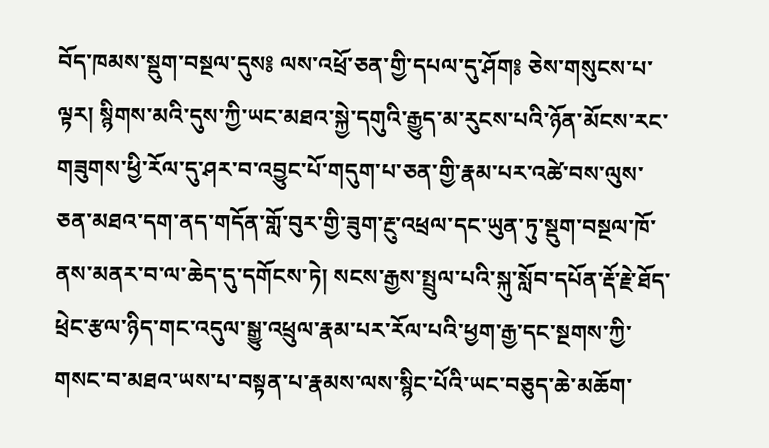བོད་ཁམས་སྡུག་བསྔལ་དུས༔ ལས་འཕྲོ་ཅན་གྱི་དཔལ་དུ་ཤོག༔ ཅེས་གསུངས་པ་ལྟར། སྙིགས་མའི་དུས་ཀྱི་ཡང་མཐའ་སྐྱེ་དགུའི་རྒྱུད་མ་རུངས་པའི་ཉོན་མོངས་རང་གཟུགས་ཕྱི་རོལ་དུ་ཤར་བ་འབྱུང་པོ་གདུག་པ་ཅན་གྱི་རྣམ་པར་འཚེ་བས་ལུས་ཅན་མཐའ་དག་ནད་གདོན་གློ་བུར་གྱི་ཟུག་རྔུ་འཕྲལ་དང་ཡུན་ཏུ་སྡུག་བསྔལ་ཁོ་ནས་མནར་བ་ལ་ཆེད་དུ་དགོངས་ཏེ། སངས་རྒྱས་སྤྲུལ་པའི་སྐུ་སློབ་དཔོན་རྡོ་རྗེ་ཐོད་ཕྲེང་རྩལ་ཉིད་གང་འདུལ་སྒྱུ་འཕྲུལ་རྣམ་པར་རོལ་པའི་ཕྱག་རྒྱ་དང་སྔགས་ཀྱི་གསང་བ་མཐའ་ཡས་པ་བསྟན་པ་རྣམས་ལས་སྙིང་པོའི་ཡང་བཅུད་ཆེ་མཆོག་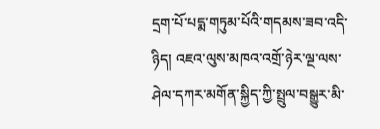དྲག་པོ་པདྨ་གཏུམ་པོའི་གདམས་ཟབ་འདི་ཉིད། འཇའ་ལུས་མཁའ་འགྲོ་ཉེར་ལྔ་ལས་ཤེལ་དཀར་མགོན་སྐྱིད་ཀྱི་སྤྲུལ་བསྒྱུར་མི་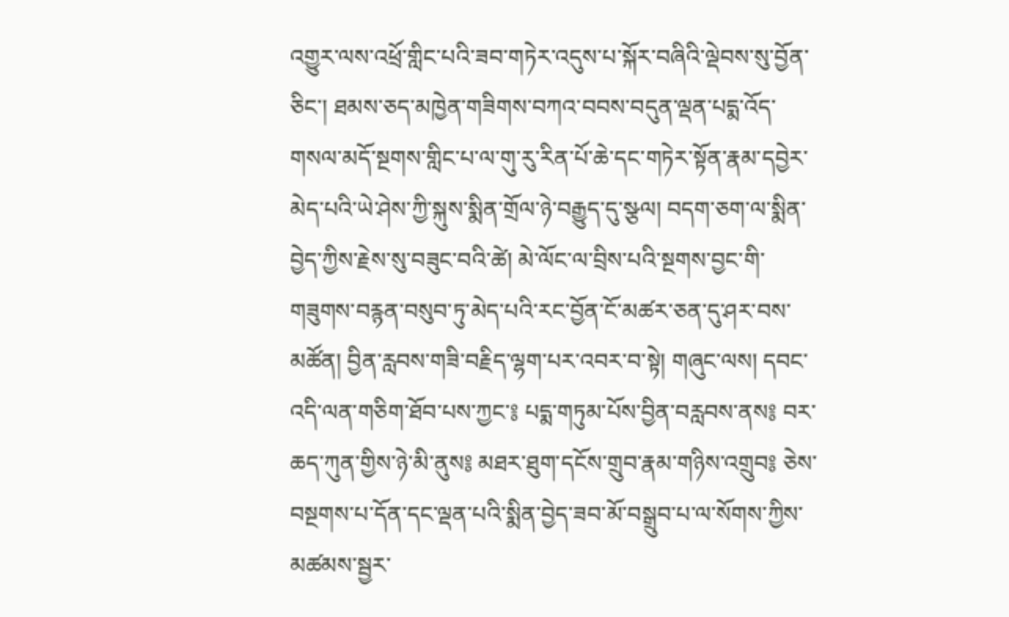འགྱུར་ལས་འཕྲོ་གླིང་པའི་ཟབ་གཏེར་འདུས་པ་སྐོར་བཞིའི་ལྡེབས་སུ་བྱོན་ཅིང་། ཐམས་ཅད་མཁྱེན་གཟིགས་བཀའ་བབས་བདུན་ལྡན་པདྨ་འོད་གསལ་མདོ་སྔགས་གླིང་པ་ལ་གུ་རུ་རིན་པོ་ཆེ་དང་གཏེར་སྟོན་རྣམ་དབྱེར་མེད་པའི་ཡེ་ཤེས་ཀྱི་སྐུས་སྨིན་གྲོལ་ཉེ་བརྒྱུད་དུ་སྩལ། བདག་ཅག་ལ་སྨིན་བྱེད་ཀྱིས་རྗེས་སུ་བཟུང་བའི་ཚེ། མེ་ལོང་ལ་བྲིས་པའི་སྔགས་བྱང་གི་གཟུགས་བརྙན་བསུབ་ཏུ་མེད་པའི་རང་བྱོན་ངོ་མཚར་ཅན་དུ་ཤར་བས་མཚོན། བྱིན་རླབས་གཟི་བརྗིད་ལྷག་པར་འབར་བ་སྟེ། གཞུང་ལས། དབང་འདི་ལན་གཅིག་ཐོབ་པས་ཀྱང་༔ པདྨ་གཏུམ་པོས་བྱིན་བརླབས་ནས༔ བར་ཆད་ཀུན་གྱིས་ཉེ་མི་ནུས༔ མཐར་ཐུག་དངོས་གྲུབ་རྣམ་གཉིས་འགྲུབ༔ ཅེས་བསྔགས་པ་དོན་དང་ལྡན་པའི་སྨིན་བྱེད་ཟབ་མོ་བསྒྲུབ་པ་ལ་སོགས་ཀྱིས་མཚམས་སྦྱར་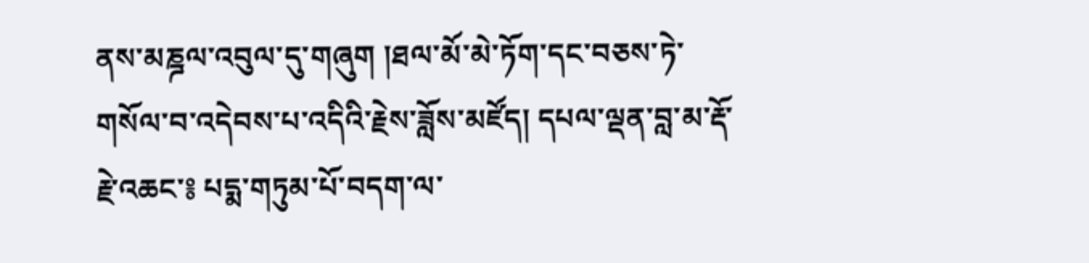ནས་མཎྜལ་འབུལ་དུ་གཞུག །ཐལ་མོ་མེ་ཏོག་དང་བཅས་ཏེ་གསོལ་བ་འདེབས་པ་འདིའི་རྗེས་ཟློས་མཛོད། དཔལ་ལྡན་བླ་མ་རྡོ་རྗེ་འཆང་༔ པདྨ་གཏུམ་པོ་བདག་ལ་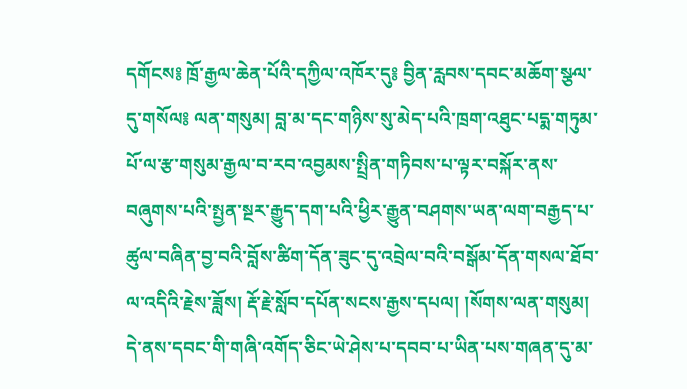དགོངས༔ ཁྲོ་རྒྱལ་ཆེན་པོའི་དཀྱིལ་འཁོར་དུ༔ བྱིན་རླབས་དབང་མཆོག་སྩལ་དུ་གསོལ༔ ལན་གསུམ། བླ་མ་དང་གཉིས་སུ་མེད་པའི་ཁྲག་འཐུང་པདྨ་གཏུམ་པོ་ལ་རྩ་གསུམ་རྒྱལ་བ་རབ་འབྱམས་སྤྲིན་གཏིབས་པ་ལྟར་བསྐོར་ནས་བཞུགས་པའི་སྤྱན་སྔར་རྒྱུད་དག་པའི་ཕྱིར་རྒྱུན་བཤགས་ཡན་ལག་བརྒྱད་པ་ཚུལ་བཞིན་བྱ་བའི་བློས་ཚིག་དོན་ཟུང་དུ་འབྲེལ་བའི་བསྒོམ་དོན་གསལ་ཐོབ་ལ་འདིའི་རྗེས་ཟློས། རྡོ་རྗེ་སློབ་དཔོན་སངས་རྒྱས་དཔལ། །སོགས་ལན་གསུམ། དེ་ནས་དབང་གི་གཞི་འགོད་ཅིང་ཡེ་ཤེས་པ་དབབ་པ་ཡིན་པས་གཞན་དུ་མ་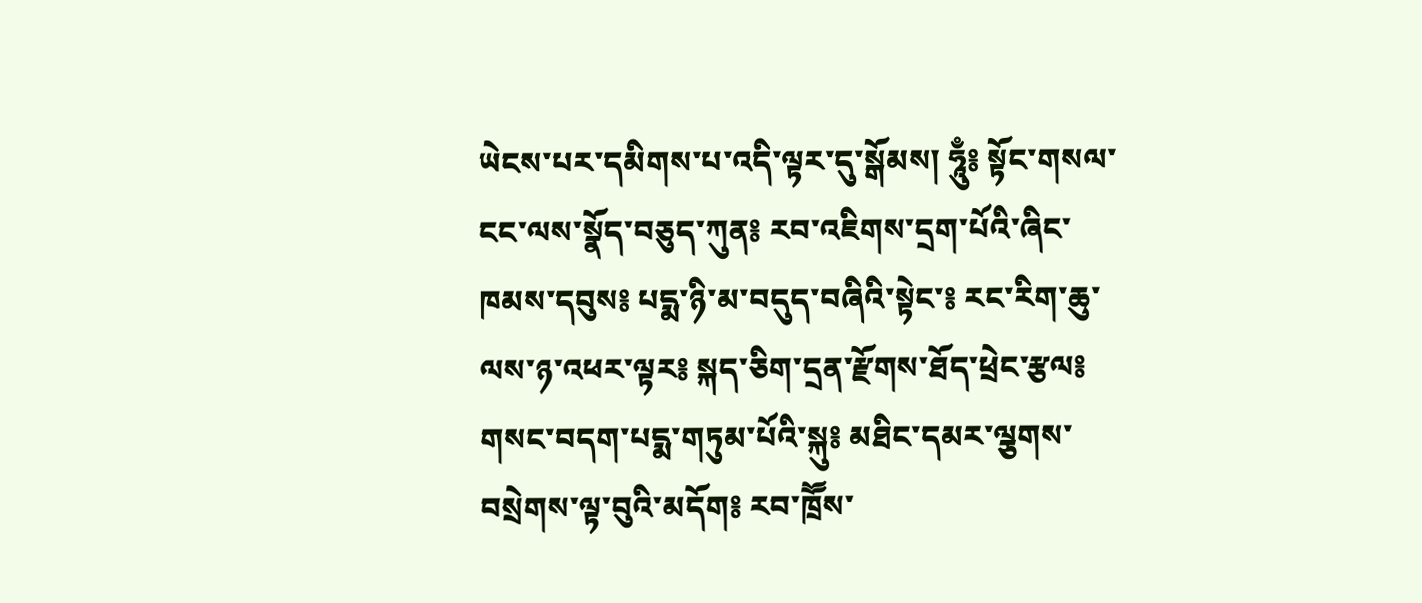ཡེངས་པར་དམིགས་པ་འདི་ལྟར་དུ་སྒོམས། ཧཱུྃ༔ སྟོང་གསལ་ངང་ལས་སྣོད་བཅུད་ཀུན༔ རབ་འཇིགས་དྲག་པོའི་ཞིང་ཁམས་དབུས༔ པདྨ་ཉི་མ་བདུད་བཞིའི་སྟེང་༔ རང་རིག་ཆུ་ལས་ཉ་འཕར་ལྟར༔ སྐད་ཅིག་དྲན་རྫོགས་ཐོད་ཕྲེང་རྩལ༔ གསང་བདག་པདྨ་གཏུམ་པོའི་སྐུ༔ མཐིང་དམར་ལྕགས་བསྲེགས་ལྟ་བུའི་མདོག༔ རབ་ཁྲཽས་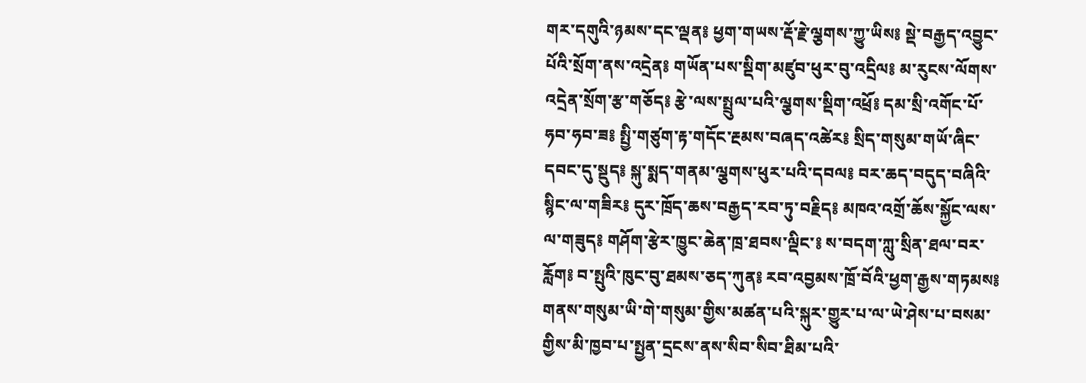གར་དགུའི་ཉམས་དང་ལྡན༔ ཕྱག་གཡས་རྡོ་རྗེ་ལྕགས་ཀྱུ་ཡིས༔ སྡེ་བརྒྱད་འབྱུང་པོའི་སྲོག་ནས་འདྲེན༔ གཡོན་པས་སྡིག་མཛུབ་ཕུར་བུ་འདྲིལ༔ མ་རུངས་ལོགས་འདྲེན་སྲོག་རྩ་གཅོད༔ རྩེ་ལས་སྤྲུལ་པའི་ལྕགས་སྡིག་འཕྲོ༔ དམ་སྲི་འགོང་པོ་ཧབ་ཧབ་ཟ༔ སྤྱི་གཙུག་རྟ་གདོང་རྔམས་བཞད་འཚེར༔ སྲིད་གསུམ་གཡོ་ཞིང་དབང་དུ་སྡུད༔ སྐུ་སྨད་གནམ་ལྕགས་ཕུར་པའི་དབལ༔ བར་ཆད་བདུད་བཞིའི་སྙིང་ལ་གཟིར༔ དུར་ཁྲོད་ཆས་བརྒྱད་རབ་ཏུ་བརྗིད༔ མཁའ་འགྲོ་ཆོས་སྐྱོང་ལས་ལ་གཟུད༔ གཤོག་རྩེར་ཁྱུང་ཆེན་ཁྲ་ཐབས་ལྡིང་༔ ས་བདག་ཀླུ་སྲིན་ཐལ་བར་རློག༔ བ་སྤུའི་ཁུང་བུ་ཐམས་ཅད་ཀུན༔ རབ་འབྱམས་ཁྲོ་བོའི་ཕྱག་རྒྱས་གཏམས༔ གནས་གསུམ་ཡི་གེ་གསུམ་གྱིས་མཚན་པའི་སྐུར་གྱུར་པ་ལ་ཡེ་ཤེས་པ་བསམ་གྱིས་མི་ཁྱབ་པ་སྤྱན་དྲངས་ནས་སིབ་སིབ་ཐིམ་པའི་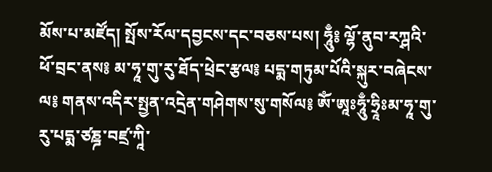མོས་པ་མཛོད། སྤོས་རོལ་དབྱངས་དང་བཅས་པས། ཧཱུྃ༔ ལྷོ་ནུབ་རཀྴའི་ཕོ་བྲང་ནས༔ མ་ཧཱ་གུ་རུ་ཐོད་ཕྲེང་རྩལ༔ པདྨ་གཏུམ་པོའི་སྐུར་བཞེངས་ལ༔ གནས་འདིར་སྤྱན་འདྲེན་གཤེགས་སུ་གསོལ༔ ཨོཾ་ཨཱཿཧཱུྃ་ཧྲཱིཿམ་ཧཱ་གུ་རུ་པདྨ་ཙཎྜ་བཛྲ་ཀཱི་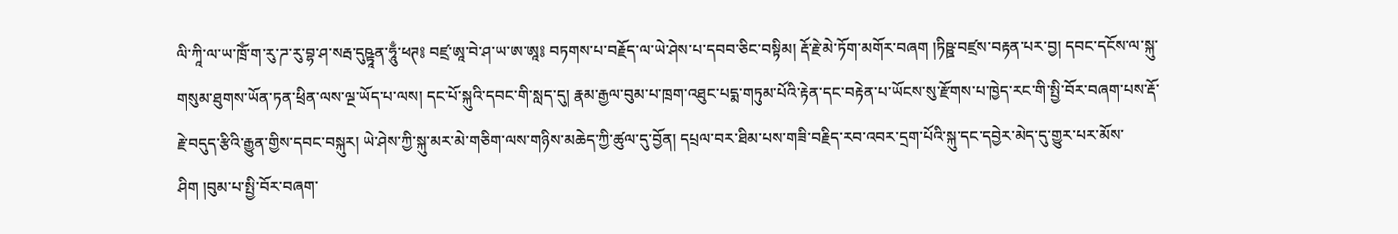ལི་ཀཱི་ལ་ཡ་ཁྲོཾ་ག་རུ་ཌ་རུ་བྷ་ཤ་སརྦ་དུཥྟཱན་ཧཱུྃ་ཕཊ༔ བཛྲ་ཨཱ་བེ་ཤ་ཡ་ཨ་ཨཱ༔ བཏགས་པ་བརྗོད་ལ་ཡེ་ཤེས་པ་དབབ་ཅིང་བསྟིམ། རྡོ་རྗེ་མེ་ཏོག་མགོར་བཞག །ཏིཥྛ་བཛྲས་བརྟན་པར་བྱ། དབང་དངོས་ལ་སྐུ་གསུམ་ཐུགས་ཡོན་ཏན་ཕྲིན་ལས་ལྔ་ཡོད་པ་ལས། དང་པོ་སྐུའི་དབང་གི་སླད་དུ། རྣམ་རྒྱལ་བུམ་པ་ཁྲག་འཐུང་པདྨ་གཏུམ་པོའི་རྟེན་དང་བརྟེན་པ་ཡོངས་སུ་རྫོགས་པ་ཁྱེད་རང་གི་སྤྱི་བོར་བཞག་པས་རྡོ་རྗེ་བདུད་རྩིའི་རྒྱུན་གྱིས་དབང་བསྐུར། ཡེ་ཤེས་ཀྱི་སྐུ་མར་མེ་གཅིག་ལས་གཉིས་མཆེད་ཀྱི་ཚུལ་དུ་བྱོན། དཔྲལ་བར་ཐིམ་པས་གཟི་བརྗིད་རབ་འབར་དྲག་པོའི་སྐུ་དང་དབྱེར་མེད་དུ་གྱུར་པར་མོས་ཤིག །བུམ་པ་སྤྱི་བོར་བཞག་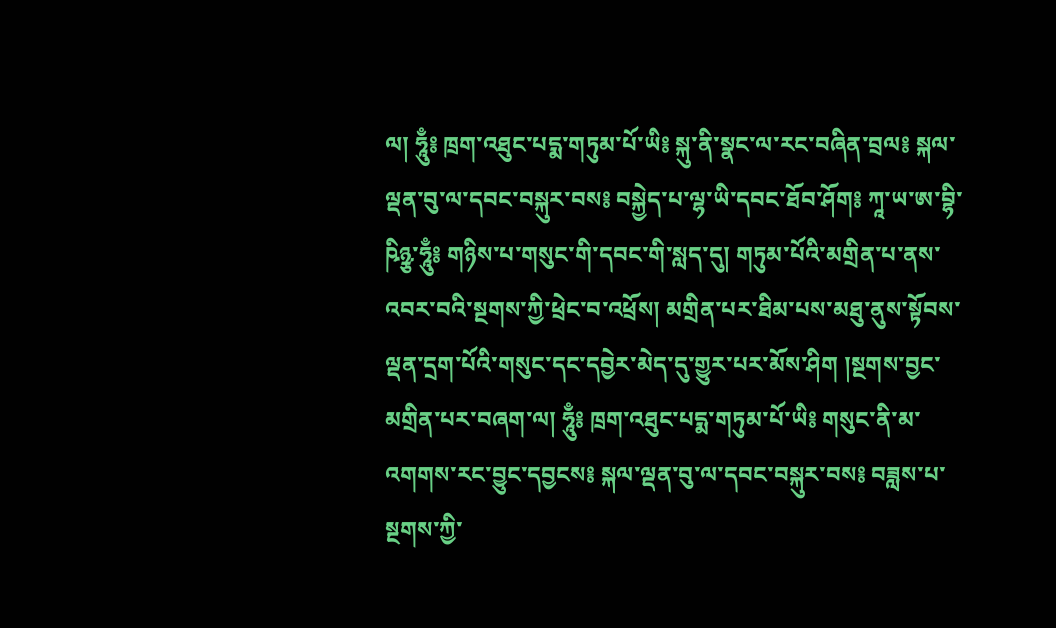ལ། ཧཱུྃ༔ ཁྲག་འཐུང་པདྨ་གཏུམ་པོ་ཡི༔ སྐུ་ནི་སྣང་ལ་རང་བཞིན་བྲལ༔ སྐལ་ལྡན་བུ་ལ་དབང་བསྐུར་བས༔ བསྐྱེད་པ་ལྷ་ཡི་དབང་ཐོབ་ཤོག༔ ཀཱ་ཡ་ཨ་བྷི་ཥིཉྩ་ཧཱུྃ༔ གཉིས་པ་གསུང་གི་དབང་གི་སླད་དུ། གཏུམ་པོའི་མགྲིན་པ་ནས་འབར་བའི་སྔགས་ཀྱི་ཕྲེང་བ་འཕྲོས། མགྲིན་པར་ཐིམ་པས་མཐུ་ནུས་སྟོབས་ལྡན་དྲག་པོའི་གསུང་དང་དབྱེར་མེད་དུ་གྱུར་པར་མོས་ཤིག །སྔགས་བྱང་མགྲིན་པར་བཞག་ལ། ཧཱུྃ༔ ཁྲག་འཐུང་པདྨ་གཏུམ་པོ་ཡི༔ གསུང་ནི་མ་འགགས་རང་བྱུང་དབྱངས༔ སྐལ་ལྡན་བུ་ལ་དབང་བསྐུར་བས༔ བཟླས་པ་སྔགས་ཀྱི་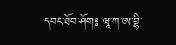དབང་ཐོབ་ཤོག༔ ཝཱ་ཀ་ཨ་བྷི་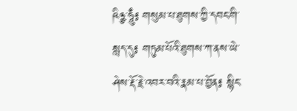ཥིཉྩ་ཧཱུྃ༔ གསུམ་པ་ཐུགས་ཀྱི་དབང་གི་སླད་དུ༔ གཏུམ་པོའི་ཐུགས་ཀ་ནས་ཡེ་ཤེས་རྡོ་རྗེ་འབར་བའི་རྣམ་པ་བྱོན༔ སྙིང་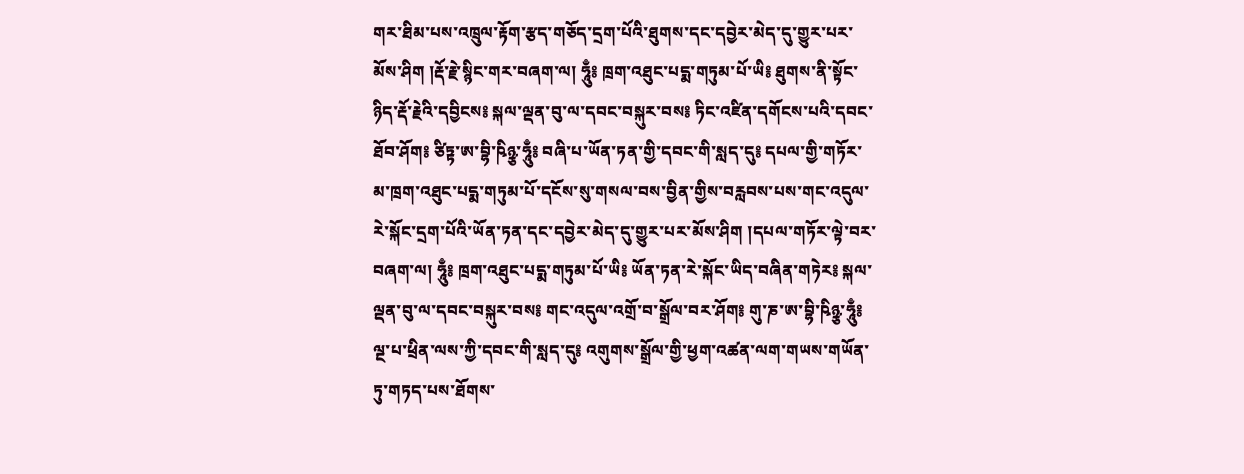གར་ཐིམ་པས་འཁྲུལ་རྟོག་རྩད་གཅོད་དྲག་པོའི་ཐུགས་དང་དབྱེར་མེད་དུ་གྱུར་པར་མོས་ཤིག །རྡོ་རྗེ་སྙིང་གར་བཞག་ལ། ཧཱུྃ༔ ཁྲག་འཐུང་པདྨ་གཏུམ་པོ་ཡི༔ ཐུགས་ནི་སྟོང་ཉིད་རྡོ་རྗེའི་དབྱིངས༔ སྐལ་ལྡན་བུ་ལ་དབང་བསྐུར་བས༔ ཏིང་འཛིན་དགོངས་པའི་དབང་ཐོབ་ཤོག༔ ཙིཏྟ་ཨ་བྷི་ཥིཉྩ་ཧཱུྃ༔ བཞི་པ་ཡོན་ཏན་གྱི་དབང་གི་སླད་དུ༔ དཔལ་གྱི་གཏོར་མ་ཁྲག་འཐུང་པདྨ་གཏུམ་པོ་དངོས་སུ་གསལ་བས་བྱིན་གྱིས་བརླབས་པས་གང་འདུལ་རེ་སྐོང་དྲག་པོའི་ཡོན་ཏན་དང་དབྱེར་མེད་དུ་གྱུར་པར་མོས་ཤིག །དཔལ་གཏོར་ལྟེ་བར་བཞག་ལ། ཧཱུྃ༔ ཁྲག་འཐུང་པདྨ་གཏུམ་པོ་ཡི༔ ཡོན་ཏན་རེ་སྐོང་ཡིད་བཞིན་གཏེར༔ སྐལ་ལྡན་བུ་ལ་དབང་བསྐུར་བས༔ གང་འདུལ་འགྲོ་བ་སྒྲོལ་བར་ཤོག༔ གུ་ཎ་ཨ་བྷི་ཥིཉྩ་ཧཱུྃ༔ ལྔ་པ་ཕྲིན་ལས་ཀྱི་དབང་གི་སླད་དུ༔ འགུགས་སྒྲོལ་གྱི་ཕྱག་འཚན་ལག་གཡས་གཡོན་ཏུ་གཏད་པས་ཐོགས་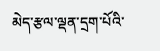མེད་རྩལ་ལྡན་དྲག་པོའི་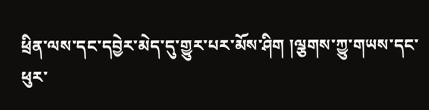ཕྲིན་ལས་དང་དབྱེར་མེད་དུ་གྱུར་པར་མོས་ཤིག །ལྕགས་ཀྱུ་གཡས་དང་ཕུར་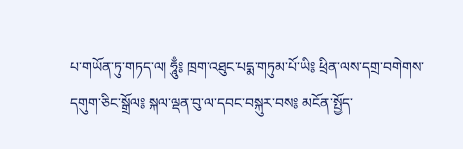པ་གཡོན་ཏུ་གཏད་ལ། ཧཱུྃ༔ ཁྲག་འཐུང་པདྨ་གཏུམ་པོ་ཡི༔ ཕྲིན་ལས་དགྲ་བགེགས་དགུག་ཅིང་སྒྲོལ༔ སྐལ་ལྡན་བུ་ལ་དབང་བསྐུར་བས༔ མངོན་སྤྱོད་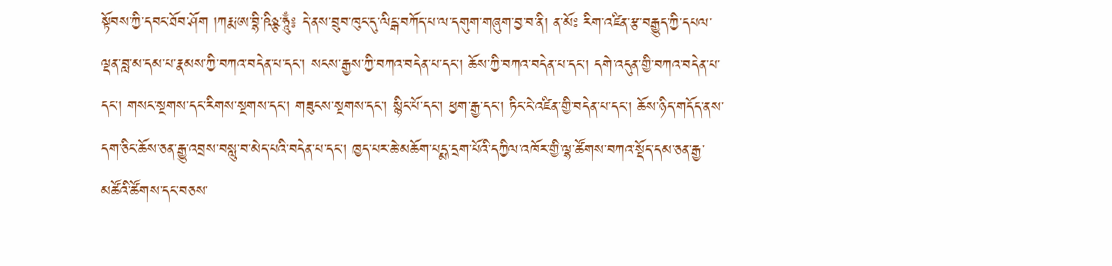སྟོབས་ཀྱི་དབང་ཐོབ་ཤོག །ཀརྨ་ཨ་བྷི་ཥིཉྩ་ཧཱུྃ༔ དེ་ནས་བྲུབ་ཁུང་དུ་ལིངྒ་བཀོད་པ་ལ་དགུག་གཞུག་བྱ་བ་ནི། ན་མོཿ རིག་འཛིན་རྩ་བརྒྱུད་ཀྱི་དཔལ་ལྡན་བླ་མ་དམ་པ་རྣམས་ཀྱི་བཀའ་བདེན་པ་དང་། སངས་རྒྱས་ཀྱི་བཀའ་བདེན་པ་དང་། ཆོས་ཀྱི་བཀའ་བདེན་པ་དང་། དགེ་འདུན་གྱི་བཀའ་བདེན་པ་དང་། གསང་སྔགས་དང་རིགས་སྔགས་དང་། གཟུངས་སྔགས་དང་། སྙིང་པོ་དང་། ཕྱག་རྒྱ་དང་། ཏིང་ངེ་འཛིན་གྱི་བདེན་པ་དང་། ཆོས་ཉིད་གདོད་ནས་དག་ཅིང་ཆོས་ཅན་རྒྱུ་འབྲས་བསླུ་བ་མེད་པའི་བདེན་པ་དང་། ཁྱད་པར་ཆེ་མཆོག་པདྨ་དྲག་པོའི་དཀྱིལ་འཁོར་གྱི་ལྷ་ཚོགས་བཀའ་སྡོད་དམ་ཅན་རྒྱ་མཚོའི་ཚོགས་དང་བཅས་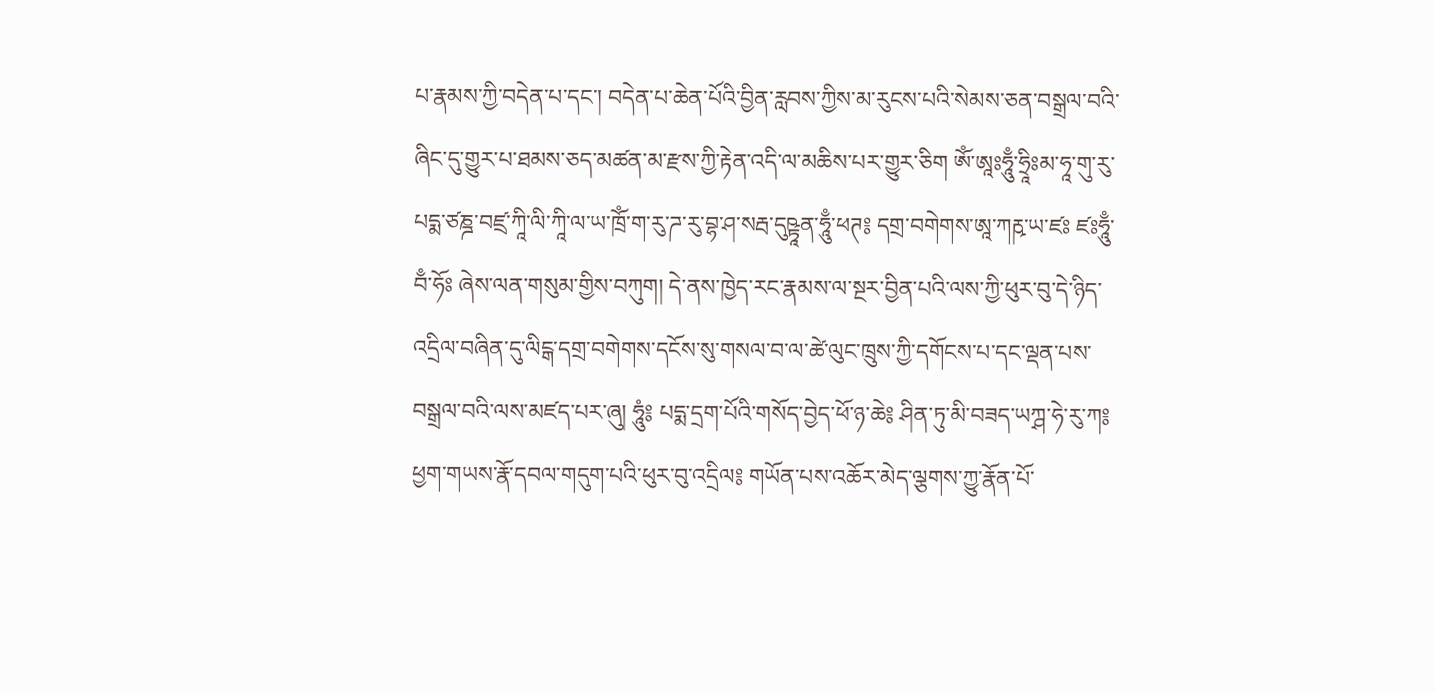པ་རྣམས་ཀྱི་བདེན་པ་དང་། བདེན་པ་ཆེན་པོའི་བྱིན་རླབས་ཀྱིས་མ་རུངས་པའི་སེམས་ཅན་བསྒྲལ་བའི་ཞིང་དུ་གྱུར་པ་ཐམས་ཅད་མཚན་མ་རྫས་ཀྱི་རྟེན་འདི་ལ་མཆིས་པར་གྱུར་ཅིག ཨོཾ་ཨཱཿཧཱུྃ་ཧྲཱིཿམ་ཧཱ་གུ་རུ་པདྨ་ཙཎྜ་བཛྲ་ཀཱི་ལི་ཀཱི་ལ་ཡ་ཁྲོཾ་ག་རུ་ཌ་རུ་བྷ་ཤ་སརྦ་དུཥྟཱན་ཧཱུྃ་ཕཊ༔ དགྲ་བགེགས་ཨཱ་ཀརྵ་ཡ་ཛཿ ཛཿཧཱུྃ་བྃ་ཧོཿ ཞེས་ལན་གསུམ་གྱིས་བཀུག། དེ་ནས་ཁྱེད་རང་རྣམས་ལ་སྔར་བྱིན་པའི་ལས་ཀྱི་ཕུར་བུ་དེ་ཉིད་འདྲིལ་བཞིན་དུ་ལིངྒ་དགྲ་བགེགས་དངོས་སུ་གསལ་བ་ལ་ཚེ་ལུང་ཁྲུས་ཀྱི་དགོངས་པ་དང་ལྡན་པས་བསྒྲལ་བའི་ལས་མཛད་པར་ཞུ། ཧཱུཾ༔ པདྨ་དྲག་པོའི་གསོད་བྱེད་ཕོ་ཉ་ཆེ༔ ཤིན་ཏུ་མི་བཟད་ཡཀྴ་ཧེ་རུ་ཀ༔ ཕྱག་གཡས་རྣོ་དབལ་གདུག་པའི་ཕུར་བུ་འདྲིལ༔ གཡོན་པས་འཆོར་མེད་ལྕགས་ཀྱུ་རྣོན་པོ་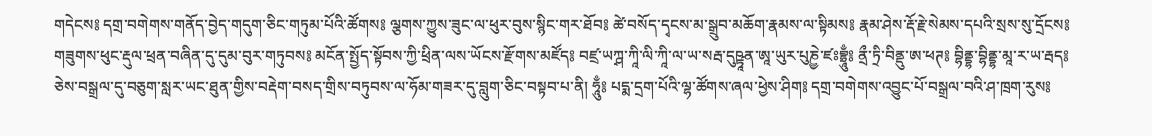གདེངས༔ དགྲ་བགེགས་གནོད་བྱེད་གདུག་ཅིང་གཏུམ་པོའི་ཚོགས༔ ལྕགས་ཀྱུས་ཟུང་ལ་ཕུར་བུས་སྙིང་གར་ཐོབ༔ ཚེ་བསོད་དྭངས་མ་སྒྲུབ་མཆོག་རྣམས་ལ་སྟིམས༔ རྣམ་ཤེས་རྡོ་རྗེ་སེམས་དཔའི་སྲས་སུ་དྲོངས༔ གཟུགས་ཕུང་རྡུལ་ཕྲན་བཞིན་དུ་དུམ་བུར་གཏུབས༔ མངོན་སྤྱོད་སྟོབས་ཀྱི་ཕྲིན་ལས་ཡོངས་རྫོགས་མཛོད༔ བཛྲ་ཡཀྴ་ཀཱི་ལི་ཀཱི་ལ་ཡ་སརྦ་དུཥྟཱན་ཨཱ་ཡུར་པུཎྱེ་ཛཿབྷྲཱུྃ༔ ནྲྀ་ཏྲི་བིནྡུ་ཨ་ཕཊ༔ བྷིནྡྷ་བྷིནྡྷ་མཱ་ར་ཡ་རྦད༔ ཅེས་བསྒྲལ་དུ་བཅུག་སླར་ཡང་ཐུན་གྱིས་བརྡེག་བསད་གྲིས་བཏུབས་ལ་ཧོམ་གཟར་དུ་བླུག་ཅིང་བསྟབ་པ་ནི། ཧཱུྃ༔ པདྨ་དྲག་པོའི་ལྷ་ཚོགས་ཞལ་ཕྱེས་ཤིག༔ དགྲ་བགེགས་འབྱུང་པོ་བསྒྲལ་བའི་ཤ་ཁྲག་རུས༔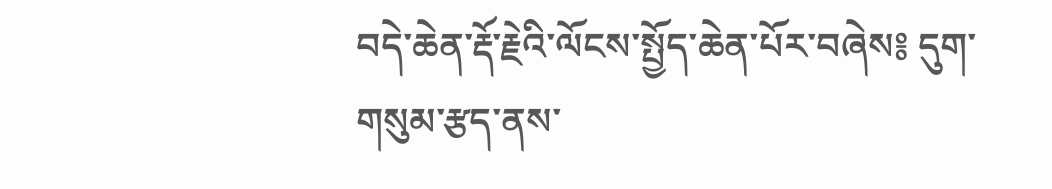བདེ་ཆེན་རྡོ་རྗེའི་ལོངས་སྤྱོད་ཆེན་པོར་བཞེས༔ དུག་གསུམ་རྩད་ནས་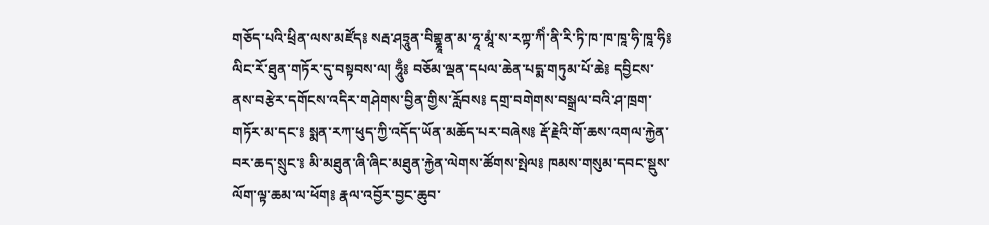གཅོད་པའི་ཕྲིན་ལས་མཛོད༔ སརྦ་ཤཏྲཱུན་བིགྷྣཱན་མ་ཧཱ་མཱཾ་ས་རཀྟ་ཀིཾ་ནི་རི་ཏི་ཁ་ཁ་ཁཱ་ཧི་ཁཱ་ཧི༔ ལིང་རོ་ཐུན་གཏོར་དུ་བསྟབས་ལ། ཧཱུྃ༔ བཅོམ་ལྡན་དཔལ་ཆེན་པདྨ་གཏུམ་པོ་ཆེ༔ དབྱིངས་ནས་བརྩེར་དགོངས་འདིར་གཤེགས་བྱིན་གྱིས་རློབས༔ དགྲ་བགེགས་བསྒྲལ་བའི་ཤ་ཁྲག་གཏོར་མ་དང་༔ སྨན་རཀ་ཕུད་ཀྱི་འདོད་ཡོན་མཆོད་པར་བཞེས༔ རྡོ་རྗེའི་གོ་ཆས་འགལ་རྐྱེན་བར་ཆད་སྲུང་༔ མི་མཐུན་ཞི་ཞིང་མཐུན་རྐྱེན་ལེགས་ཚོགས་སྤེལ༔ ཁམས་གསུམ་དབང་སྡུས་ལོག་ལྟ་ཆམ་ལ་ཕོག༔ རྣལ་འབྱོར་བྱང་ཆུབ་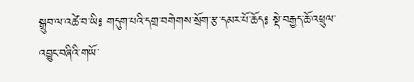སྒྲུབ་ལ་འཚེ་བ་ཡི༔ གདུག་པའི་དགྲ་བགེགས་སྲོག་རྩ་དམར་པོ་ཆོད༔ སྡེ་བརྒྱད་ཆོ་འཕྲུལ་འབྱུང་བཞིའི་གཡོ་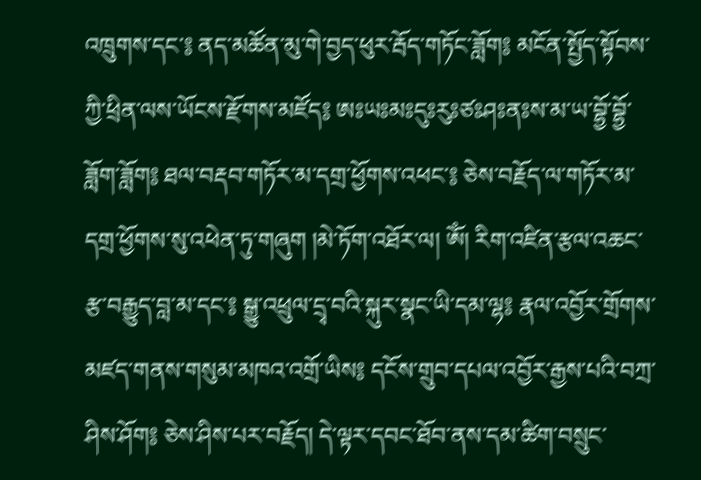འཁྲུགས་དང་༔ ནད་མཚོན་མུ་གེ་བྱད་ཕུར་རྦོད་གཏོང་ཟློག༔ མངོན་སྤྱོད་སྟོབས་ཀྱི་ཕྲིན་ལས་ཡོངས་རྫོགས་མཛོད༔ ཨཿཡཿམཿདུཿརུཿཙཿཤཿནཿས་མ་ཡ་བྷྱོ་བྷྱོ་ཟློག་ཟློག༔ ཐལ་བརྡབ་གཏོར་མ་དགྲ་ཕྱོགས་འཕང་༔ ཅེས་བརྗོད་ལ་གཏོར་མ་དགྲ་ཕྱོགས་སུ་འཕེན་ཏུ་གཞུག །མེ་ཏོག་འཐོར་ལ། ཨོཾ། རིག་འཛིན་རྩལ་འཆང་རྩ་བརྒྱུད་བླ་མ་དང་༔ སྒྱུ་འཕྲུལ་དྲྭ་བའི་སྐུར་སྣང་ཡི་དམ་ལྷ༔ རྣལ་འབྱོར་གྲོགས་མཛད་གནས་གསུམ་མཁའ་འགྲོ་ཡིས༔ དངོས་གྲུབ་དཔལ་འབྱོར་རྒྱས་པའི་བཀྲ་ཤིས་ཤོག༔ ཅེས་ཤིས་པར་བརྗོད། དེ་ལྟར་དབང་ཐོབ་ནས་དམ་ཚིག་བསྲུང་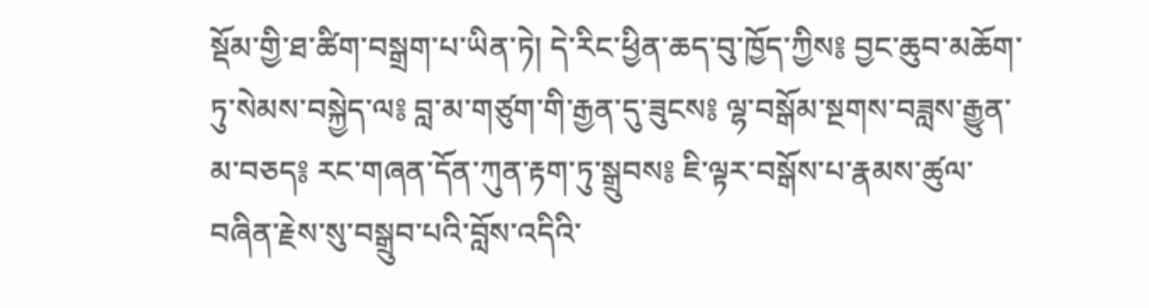སྡོམ་གྱི་ཐ་ཚིག་བསྒྲག་པ་ཡིན་ཏེ། དེ་རིང་ཕྱིན་ཆད་བུ་ཁྱོད་ཀྱིས༔ བྱང་ཆུབ་མཆོག་ཏུ་སེམས་བསྐྱེད་ལ༔ བླ་མ་གཙུག་གི་རྒྱན་དུ་ཟུངས༔ ལྷ་བསྒོམ་སྔགས་བཟླས་རྒྱུན་མ་བཅད༔ རང་གཞན་དོན་ཀུན་རྟག་ཏུ་སྒྲུབས༔ ཇི་ལྟར་བསྒོས་པ་རྣམས་ཚུལ་བཞིན་རྗེས་སུ་བསྒྲུབ་པའི་བློས་འདིའི་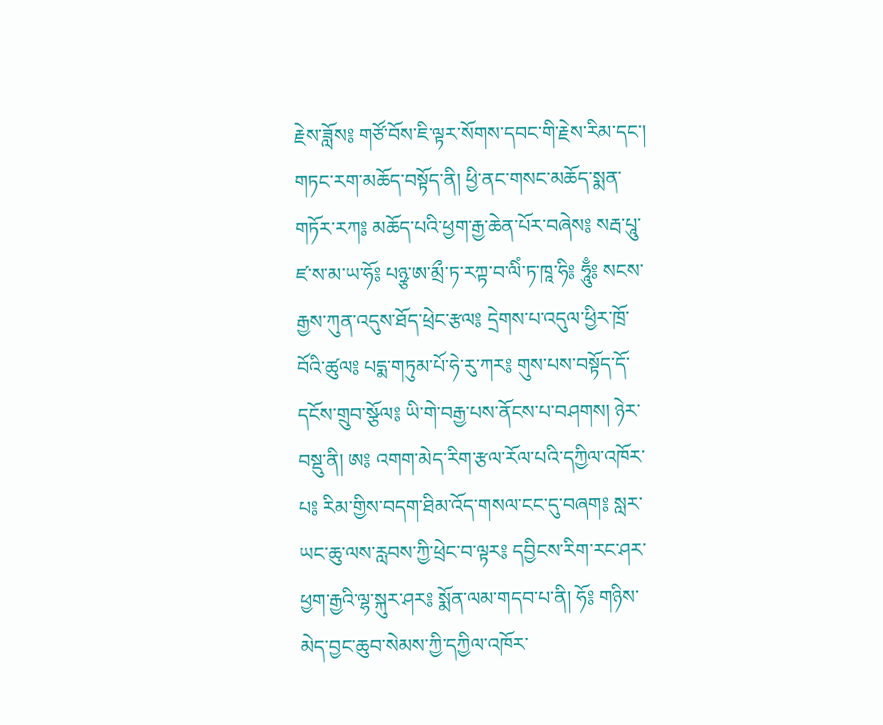རྗེས་ཟློས༔ གཙོ་བོས་ཇི་ལྟར་སོགས་དབང་གི་རྗེས་རིམ་དང་། གཏང་རག་མཆོད་བསྟོད་ནི། ཕྱི་ནང་གསང་མཆོད་སྨན་གཏོར་རཀ༔ མཆོད་པའི་ཕྱག་རྒྱ་ཆེན་པོར་བཞེས༔ སརྦ་པཱུ་ཛ་ས་མ་ཡ་ཧོ༔ པཉྩ་ཨ་མྲྀ་ཏ་རཀྟ་བ་ལིཾ་ཏ་ཁཱ་ཧི༔ ཧཱུྃ༔ སངས་རྒྱས་ཀུན་འདུས་ཐོད་ཕྲེང་རྩལ༔ དྲེགས་པ་འདུལ་ཕྱིར་ཁྲོ་བོའི་ཚུལ༔ པདྨ་གཏུམ་པོ་ཧེ་རུ་ཀར༔ གུས་པས་བསྟོད་དོ་དངོས་གྲུབ་སྩོལ༔ ཡི་གེ་བརྒྱ་པས་ནོངས་པ་བཤགས། ཉེར་བསྡུ་ནི། ཨ༔ འགག་མེད་རིག་རྩལ་རོལ་པའི་དཀྱིལ་འཁོར་པ༔ རིམ་གྱིས་བདག་ཐིམ་འོད་གསལ་ངང་དུ་བཞག༔ སླར་ཡང་ཆུ་ལས་རླབས་ཀྱི་ཕྲེང་བ་ལྟར༔ དབྱིངས་རིག་རང་ཤར་ཕྱག་རྒྱའི་ལྷ་སྐུར་ཤར༔ སྨོན་ལམ་གདབ་པ་ནི། ཧོ༔ གཉིས་མེད་བྱང་ཆུབ་སེམས་ཀྱི་དཀྱིལ་འཁོར་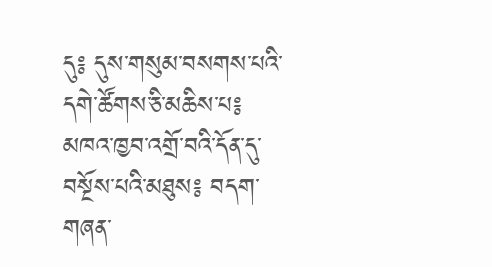དུ༔ དུས་གསུམ་བསགས་པའི་དགེ་ཚོགས་ཅི་མཆིས་པ༔ མཁའ་ཁྱབ་འགྲོ་བའི་དོན་དུ་བསྔོས་པའི་མཐུས༔ བདག་གཞན་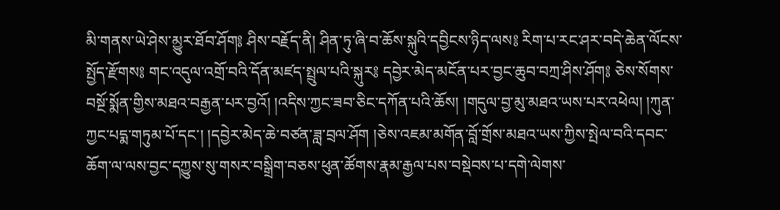མི་གནས་ཡེ་ཤེས་མྱུར་ཐོབ་ཤོག༔ ཤིས་བརྗོད་ནི། ཤིན་ཏུ་ཞི་བ་ཆོས་སྐུའི་དབྱིངས་ཉིད་ལས༔ རིག་པ་རང་ཤར་བདེ་ཆེན་ལོངས་སྤྱོད་རྫོགས༔ གང་འདུལ་འགྲོ་བའི་དོན་མཛད་སྤྲུལ་པའི་སྐུར༔ དབྱེར་མེད་མངོན་པར་བྱང་ཆུབ་བཀྲ་ཤིས་ཤོག༔ ཅེས་སོགས་བསྔོ་སྨོན་གྱིས་མཐའ་བརྒྱན་པར་བྱའོ། །འདིས་ཀྱང་ཟབ་ཅིང་དཀོན་པའི་ཆོས། །གདུལ་བྱ་མུ་མཐའ་ཡས་པར་འཕེལ། །ཀུན་ཀྱང་པདྨ་གཏུམ་པོ་དང་། །དབྱེར་མེད་ཆེ་བཙན་ཟླ་བྲལ་ཤོག །ཅེས་འཇམ་མགོན་བློ་གྲོས་མཐའ་ཡས་ཀྱིས་སྤེལ་བའི་དབང་ཆོག་ལ་ལས་བྱང་དཀྱུས་སུ་གསར་བསྒྲིག་བཅས་ཕུན་ཚོགས་རྣམ་རྒྱལ་པས་བསྡེབས་པ་དགེ་ལེགས་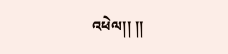འཕེལ།། །།